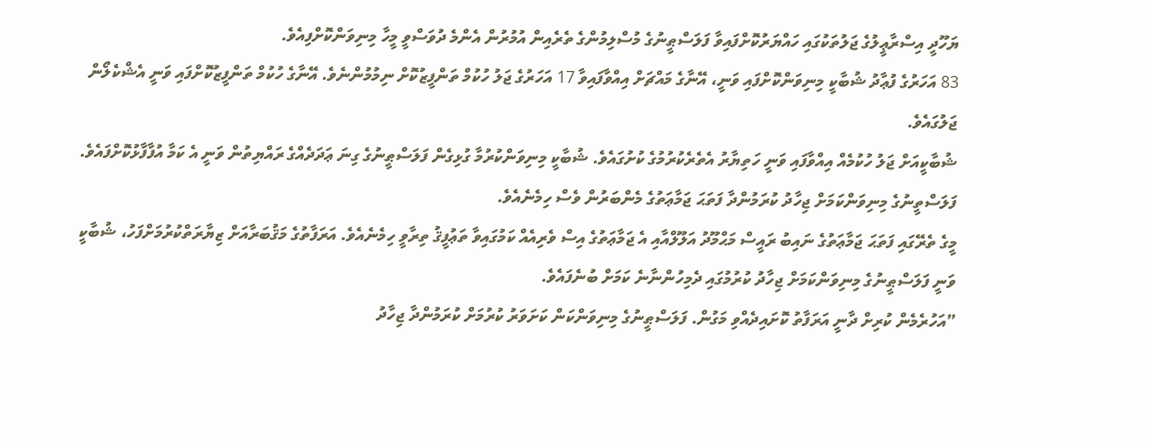ޔަހޫދީ އިސްރާޢީލުގެ ޖަލުތަކުގައި ހައްޔަރުކޮށްފައިވާ ފަލަސްޠީނުގެ މުސްލިމުންގެ ތެރެއިން އުމުރުން އެންމެ ދުވަސްވީ މީހާ މިނިވަންކޮށްފިއެވެ.
83 އަހަރުގެ ފުޢާދު ޝުބާކީ މިނިވަންކޮށްފައި ވަނީ، އޭނާގެ މައްޗަށް އިއްވާފައިވާ 17 އަހަރުގެ ޖަލު ހުކުމް ތަންފީޒުކޮށް ނިމުމުންނެވެ. އޭނާގެ ހުކުމް ތަންފީޒުކޮށްފައި ވަނީ އެޝްކެލޯން ޖަލުގައެވެ.
ޝުބާކީއަށް ޖަލު ހުކުމެއް އިއްވާފައި ވަނީ ހަތިޔާރު އެތެރެކުރުމުގެ ކުށުގައެވެ. ޝުބާކީ މިނިވަންކުރުމާ ގުޅިގެން ފަލަސްޠީނުގެ ގިނަ ޢަދަދެއްގެ ރައްޔިތުން ވަނީ އެ ކަމާ އުފާފާޅުކޮށްފައެވެ. ފަލަސްތީނުގެ މިނިވަންކަމަށް ޖިހާދު ކުރަމުންދާ ފަތަޙަ ޖަމާޢަތުގެ މެންބަރުން ވެސް ހިމެނެއެވެ.
މީގެ ތެރޭގައި ފަތަޙަ ޖަމާޢަތުގެ ނައިބު ރައީސް މަޙްމޫދު އަލޫލްއާއި އެ ޖަމާޢަތުގެ އިސް ވެރިއެއް ކަމުގައިވާ ތަޢުފީޤު ތިރާވީ ހިމެނެއެވެ. އަރަފާތުގެ މަޤުބަރާއަށް ޒިޔާރަތްކުރުމަށްފަހު، ޝުބާކީ ވަނީ ފަލަސްޠީނުގެ މިނިވަންކަމަށް ޖިހާދު ކުރުމުގައި ދެމިހުންނާނެ ކަމަށް ބުނެފައެވެ.
”އަހުރެމެން ކުރިށް ދާނީ އަރަފާތު ކޮށައިދެއްވި މަގުން. ފަލަސްޠީނުގެ މިނިވަންކަން ކަށަވަރު ކުރުމަށް ކުރަމުންދާ ޖިހާދު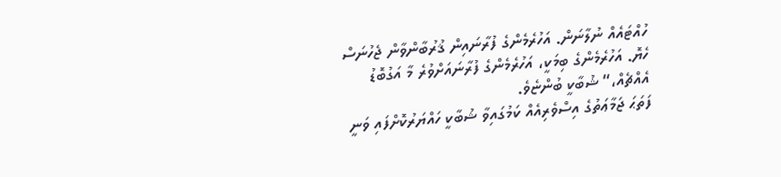ހުއްޓައެއް ނުލާނަން. އަހުރެމެންގެ ފުރާނައިން ޤުރުބާންވާން ޖެހުނަސް ހެޔޮ. އަހުރެމެންގެ ބިމަކީ، އަހުރެމެންގެ ފުރާނައަށްވުރެ މާ އަގުބޮޑު އެއްޗެއް،“ ޝުބާކީ ބުންޏެވެ.
ފަތަޙަ ޖަމާޢަތުގެ އިސްވެރިއެއް ކަމުގައިވާ ޝުބާކީ ހައްޔަރުކޮށްފައި ވަނީ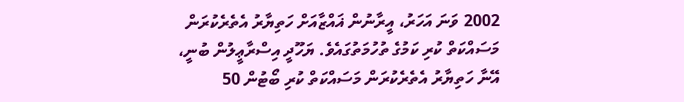2002 ވަނަ އަހަރު، އީރާނުން ޣައްޒާއަށް ހަތިޔާރު އެތެރެކުރަން މަސައްކަތް ކުރި ކަމުގެ ތުހުމަތުގައެވެ. ޔަހޫދީ އިސްރާޢީލުން ބުނީ، އޭނާ ހަތިޔާރު އެތެރެކުރަން މަސައްކަތް ކުރި ބޯޓުން 50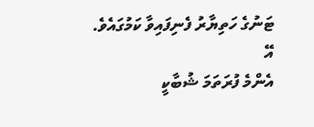ޓަނުގެ ހަތިޔާރު ފެނިފައިވާ ކަމުގައެވެ. އޭ
އެންމެ ފުރަތަމަ ޝުބާކީ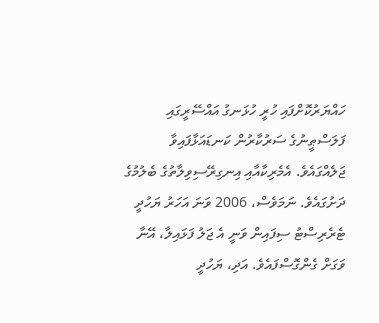ހައްޔަރުކޮށްފައި ހުރީ ހުޅަނގު އައްސޭރީގައި ފަލަސްޠީނުގެ ސަރުކާރުން ކަނޑައަޅާފައިވާ ޖަލެއްގައެވެ. އެމެރިކާއާއި އިނގިރޭސިވިލާތުގެ ބެލުމުގެ ދަށުގައެވެ. ނަމަވެސް، 2006 ވަނަ އަހަރު ޔަހުދީ ޓެރެރިސްޓު ސިފައިން ވަނީ އެ ޖަލު ފަޅައިލާ، އޭނާ ވަގަށް ގެންގޮސްފައެވެ. އަދި، ޔަހުދީ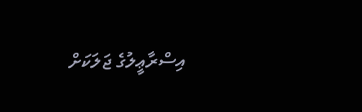އިސްރާޢީލުގެ ޖަލަކަށް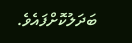ބަދަލުކޮށްފައެވެ.